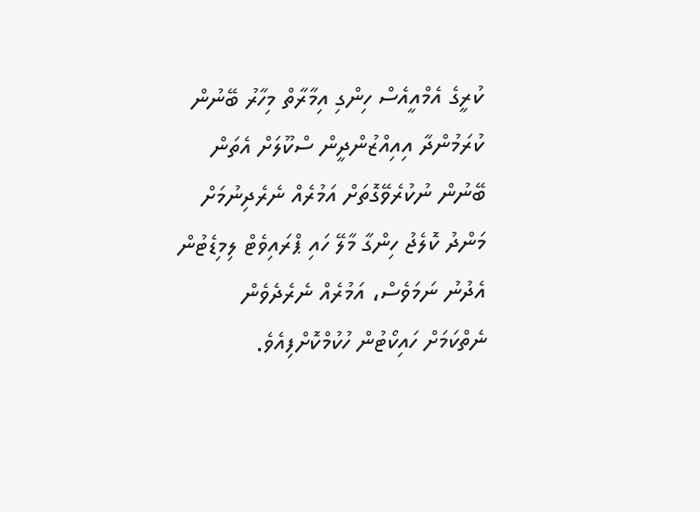ކުރީގެ އެމްއީއެސް ހިންގި އިމާރާތް މިހާރު ބޭނުން ކުރަމުންދާ އިއިއްޒުންދީން ސްކޫލަށް އެތަން ބޭނުން ނުކުރެވޭގޮތަށް އަމުރެއް ނެރެދިނުމަށް މަންދު ކޮލެޖު ހިންގާ މާލޭ ހައި ޕްރައިވެޓް ލިމިޑެޓުން އެދުނު ނަމަވެސް، އަމުރެއް ނެރެދެވެން ނެތްކަމަށް ހައިކޯޓުން ހުކުމްކޮށްފިއެވެ.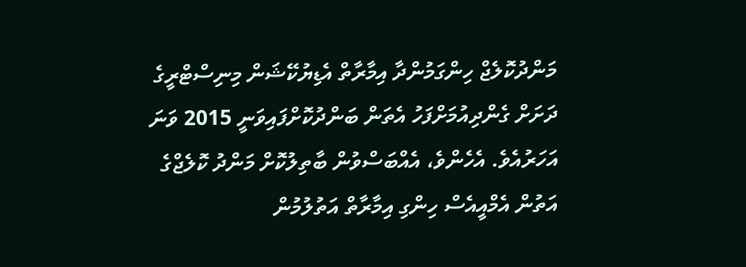މަންދުކޮލެޖް ހިންގަމުންދާ އިމާރާތް އެޑިޔުކޭޝަން މިނިސްޓްރީގެ ދަށަށް ގެންދިއުމަށްފަހު އެތަން ބަންދުކޮށްފައިވަނީ 2015 ވަނަ އަހަރުއެވެ. އެހެންވެ، އެއްބަސްވުން ބާތިލުކޮށް މަންދު ކޮލެޖްގެ އަތުން އެމްއީއެސް ހިންގި އިމާރާތް އަތުލުމުން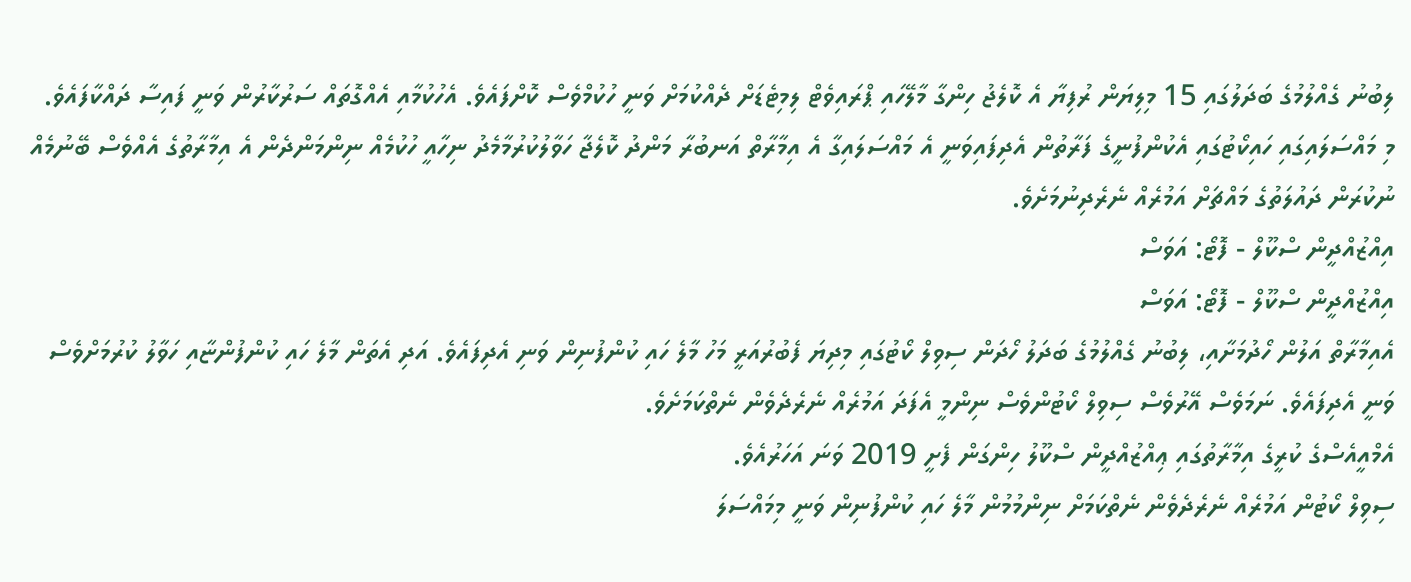ލިބުނު ގެއްލުމުގެ ބަދަލުގައި 15 މިލިޔަން ރުފިޔާ އެ ކޮލެޖު ހިންގާ މާލޭހައި ޕްރައިވެޓް ލިމިޓެޑަށް ދެއްކުމަށް ވަނީ ހުކުމްވެސް ކޮށްފައެވެ. އެހުކުމާއި އެއްގޮތައް ސަރުކާރުން ވަނީ ފައިސާ ދައްކާފައެވެ.
މި މައްސަލައިގައި ހައިކޯޓުގައި އެކުންފުނީގެ ފަރާތުން އެދިފައިވަނީ އެ މައްސަލައިގާ އެ އިމާރާތް އަނބުރާ މަންދު ކޮލެޖާ ހަވާލުކުރުމާމެދު ނިހާއީ ހުކުމެއް ނިންމަންދެން އެ އިމާރާތުގެ އެއްވެސް ބޭނުމެއް ނުކުރަން ދައުލަތުގެ މައްޗަށް އަމުރެއް ނެރެދިނުމަށެވެ.
އިއްޒުއްދީން ސްކޫލް - ފޮޓޯ: އަވަސް
އިއްޒުއްދީން ސްކޫލް - ފޮޓޯ: އަވަސް
އެއިމާރާތް އަލުން ހޯދުމަށާއި، ލިބުނު ގެއްލުމުގެ ބަދަލު ހޯދަން ސިވިލް ކޯޓުގައި މިދިޔަ ފެބުރުއަރީ މަހު މާލެ ހައި ކުންފުނިން ވަނި އެދިފައެވެ. އަދި އެތަން މާލެ ހައި ކުންފުންޏާއި ހަވާލު ކުރުމަށްވެސް ވަނީ އެދިފައެވެ. ނަމަވެސް އޭރުވެސް ސިވިލް ކޯޓުންވެސް ނިންމީ އެފަދަ އަމުރެއް ނެރެދެވެން ނެތްކަމަށެވެ.
އެމްއީއެސްގެ ކުރީގެ އިމާރާތުގައި ޢިއްޒުއްދީން ސްކޫލު ހިންގަން ފެށީ 2019 ވަނަ އަހަރުއެވެ.
ސިވިލް ކޯޓުން އަމުރެއް ނެރެދެވެން ނެތްކަމަށް ނިންމުމުން މާލެ ހައި ކުންފުނިން ވަނީ މިމައްސަލަ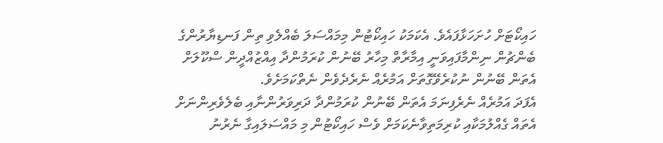ހައިކޯޓަށް ހުށަހަޅާފައެވެ. އެކަމަކު ހައިކޯޓުން މިމައްސަލަ ބެއްލެވި ތިން ފަނޑިޔާރުންގެ ބެންޗުން ނިންމާފައިވަނީ އިމާރާތް މިހާރު ބޭނުން ކުރަމުންދާ އިއްޒުއްދީން ސްކޫލަށް އެތަން ބޭނުން ނުކުރެވޭގޮތަށް އަމުރެއް ނެރެދެވެން ނެތްކަމަށެވެ.
އެފަދަ އަމުރެއް ނެރެފިނަމަ އެތަން ބޭނުން ކުރަމުންދާ ދަރިވަރުންނާއި ބެލެވެރިންނަށް އެތައް ގެއްލުމަކާއި ކުރިމަތިވާނެކަމަށް ވެސް ހައިކޯޓުން މި މައްސަލައިގާ ނެރުނު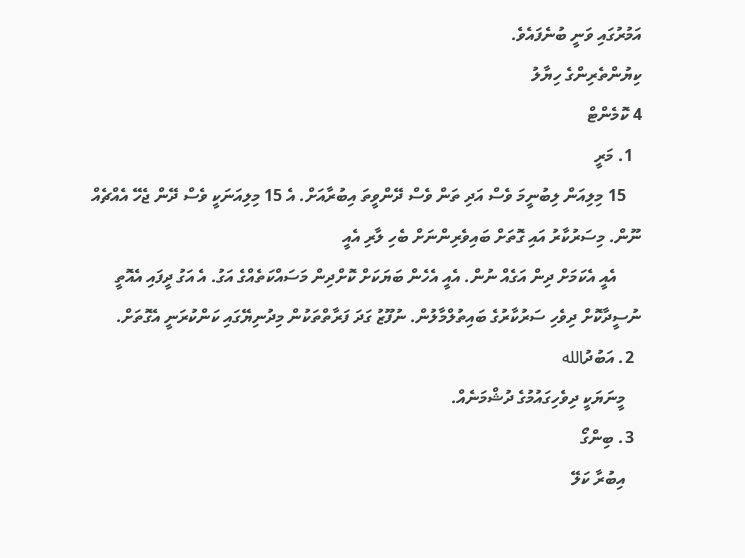އަމުރުގައި ވަނީ ބުނެފައެވެ.
ކިޔުންތެރިންގެ ހިޔާލު
4 ކޮމެންޓް
  1. މަރީ
    15 މިލިއަން ލިބުނީމަ ވެސް އަދި ތަން ވެސް ދޭންވީތަ އިބުރާއަށް. އެ 15 މިލިއަނަކީ ވެސް ދޭން ޖެހޭ އެއްޗެއް ނޫން. މިސަރުކާރު އައި ގޮތަށް ބައިވެރިންނަށް ބެހި ލާރި އެއީ
      އެއީ އެކަމަށް ދިން އަގެއް ނުން. އެއީ އެހެން ބަޔަކަށް ކޮށްދިން މަސައްކަތެއްގެ އަގު. އެ އަގު ދީފައި އެއޮތީ ނުސީދާކޮށް ދިވެހި ސަރުކާރުގެ ބައިތުލްމާލުން. ނުފޫޒު ގަދަ ފަރާތްތަކުން މިދުނިޔޭގައި ކަންކުރަނީ އެގޮތަށް.
  2. އަބުދުالله
    މީނަޔަކީ ދިވެހިގައުމުގެ ދުޝްމަނެއް.
  3. ބިންގޯ
    އިބުރާ ކަލޭ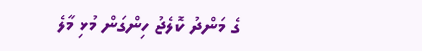ގެ މަންދު ކޮލެޖު ހިންގަން މުޅި މާލެ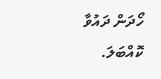ހޯދަން ދައުވާ ކޮއްބަލަ.